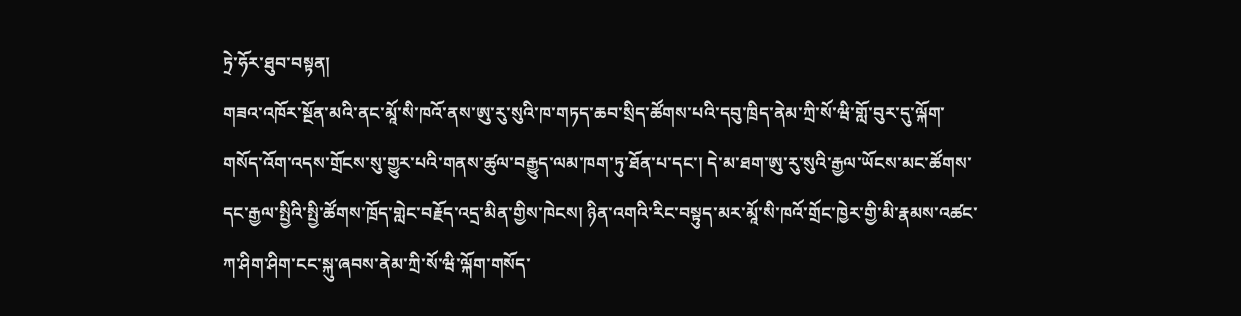ཏྲེ་ཧོར་ཐུབ་བསྟན།
གཟའ་འཁོར་སྔོན་མའི་ནང་མཱོ་སི་ཁའོ་ནས་ཨུ་རུ་སུའི་ཁ་གཏད་ཆབ་སྲིད་ཚོགས་པའི་དབུ་ཁྲིད་ནེམ་ཀྲི་སོ་ཝི་གློ་བུར་དུ་ལྐོག་གསོད་འོག་འདས་གྲོངས་སུ་གྱུར་པའི་གནས་ཚུལ་བརྒྱུད་ལམ་ཁག་ཏུ་ཐོན་པ་དང་། དེ་མ་ཐག་ཨུ་རུ་སུའི་རྒྱལ་ཡོངས་མང་ཚོགས་དང་རྒྱལ་སྤྱིའི་སྤྱི་ཚོགས་ཁྲོད་གླེང་བརྗོད་འདྲ་མིན་གྱིས་ཁེངས། ཉིན་འགའི་རིང་བསྟུད་མར་མཱོ་སི་ཁའོ་གྲོང་ཁྱེར་གྱི་མི་རྣམས་འཚང་ཀ་ཤིག་ཤིག་ངང་སྐུ་ཞབས་ནེམ་ཀྲི་སོ་ཝི་ལྐོག་གསོད་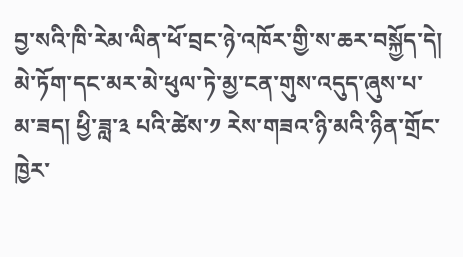བྱ་སའི་ཁི་རེམ་ལིན་ཕོ་བྲང་ཉེ་འཁོར་གྱི་ས་ཆར་བསྐྱོད་དེ། མེ་ཏོག་དང་མར་མེ་ཕུལ་ཏེ་མྱ་ངན་གུས་འདུད་ཞུས་པ་མ་ཟད། ཕྱི་ཟླ་༣ པའི་ཚེས་༡ རེས་གཟའ་ཉི་མའི་ཉིན་གྲོང་ཁྱེར་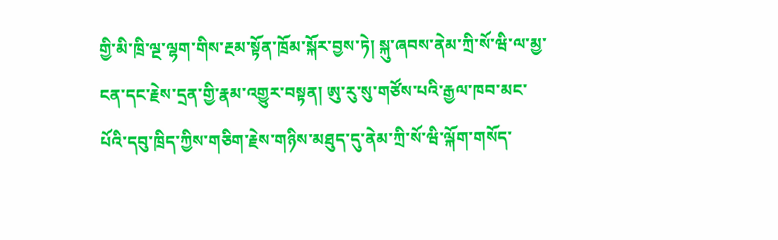གྱི་མི་ཁྲི་ལྔ་ལྷག་གིས་རྔམ་སྟོན་ཁྲོམ་སྐོར་བྱས་ཏེ། སྐུ་ཞབས་ནེམ་ཀྲི་སོ་ཝི་ལ་མྱ་ངན་དང་རྗེས་དྲན་གྱི་རྣམ་འགྱུར་བསྟན། ཨུ་རུ་སུ་གཙོས་པའི་རྒྱལ་ཁབ་མང་པོའི་དབུ་ཁྲིད་ཀྱིས་གཅིག་རྗེས་གཉིས་མཐུད་དུ་ནེམ་ཀྲི་སོ་ཝི་ལྐོག་གསོད་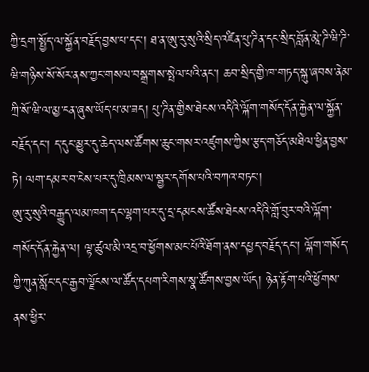ཀྱི་དྲག་སྤྱོད་ལ་སྐྱོན་བརྗོད་བྱས་པ་དང་། ཐ་ན་ཨུ་རུ་སུའི་སྲིད་འཛིན་པུ་ཌིན་དང་སྲིད་བློན་མཱེ་ཌི་ཝི་ཌི་ཝི་གཉིས་སོ་སོར་ནས་ཀྱང་གསལ་བསྒྲགས་སྤེལ་པའི་ནང་། ཆབ་སྲིད་གྱི་ཁ་གཏད་སྐུ་ཞབས་ནེམ་ཀྲི་སོ་ཝི་ལ་མྱ་ངན་ཞུས་ཡོད་པ་མ་ཟད། པུ་ཌིན་གྱིས་ཐེངས་འདིའི་ལྐོག་གསོད་དོན་རྐྱེན་ལ་སྐྱོན་བརྗོད་དང་། ད་དུང་མྱུར་དུ་ཆེད་ལས་ཚོགས་ཆུང་གསར་འཛུགས་ཀྱིས་རྩད་གཅོད་མཐིལ་ཕྱིན་བྱས་ཏེ། ལག་དམར་བ་ངེས་པར་དུ་ཁྲིམས་ལ་སྦྱར་དགོས་པའི་བཀའ་བཏང་།
ཨུ་རུ་སུའི་བརྒྱུད་ལམ་ཁག་དང་ལྷག་པར་དུ་དྲ་དམངས་ཚོས་ཐེངས་འདིའི་གློ་བུར་བའི་ལྐོག་གསོད་དོན་རྐྱེན་ལ། ལྟ་ཚུལ་མི་འདྲ་བ་ཕྱོགས་མང་པོའི་ཐོག་ནས་དཔྱད་བརྗོད་དང་། ལྐོག་གསོད་ཀྱི་ཀུན་སློང་དང་རྒྱབ་ལྗོངས་ལ་ཚོད་དཔག་རིགས་སྣ་ཚོགས་བྱས་ཡོད། ཉེན་རྟོག་པའི་ཕྱོགས་ནས་ཕྱིར་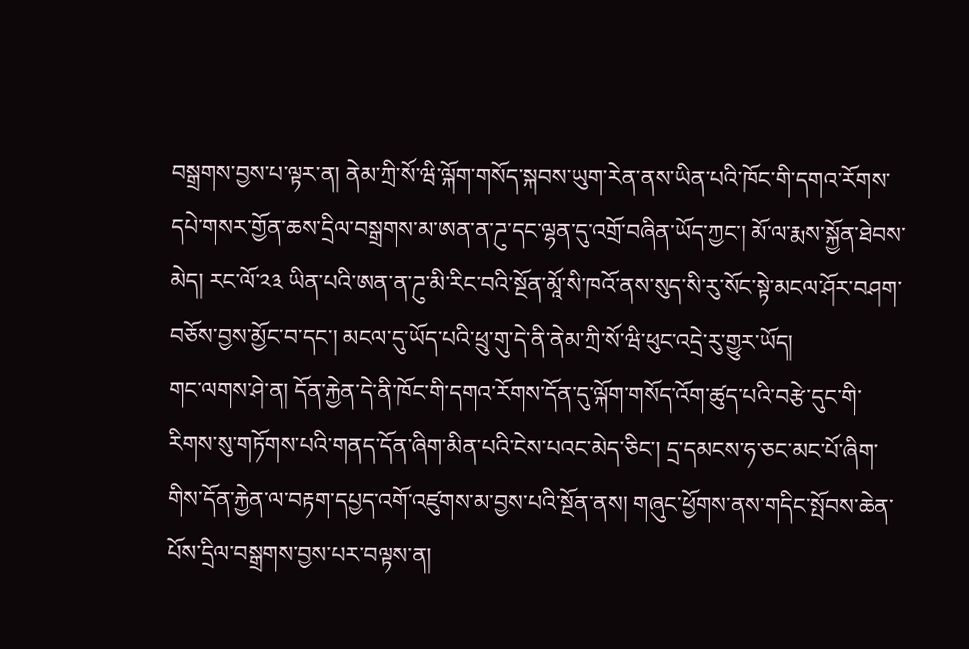བསྒྲགས་བྱས་པ་ལྟར་ན། ནེམ་ཀྲི་སོ་ཝི་ལྐོག་གསོད་སྐབས་ཡུག་རེན་ནས་ཡིན་པའི་ཁོང་གི་དགའ་རོགས་དཔེ་གསར་གྱོན་ཆས་དྲིལ་བསྒྲགས་མ་ཨན་ན་ཌུ་དང་ལྷན་དུ་འགྲོ་བཞིན་ཡོད་ཀྱང་། མོ་ལ་རྨས་སྐྱོན་ཐེབས་མེད། རང་ལོ་༢༣ ཡིན་པའི་ཨན་ན་ཌུ་མི་རིང་བའི་སྔོན་མཱོ་སི་ཁའོ་ནས་སུད་སི་རུ་སོང་སྟེ་མངལ་ཤོར་བཤག་བཅོས་བྱས་མྱོང་བ་དང་། མངལ་དུ་ཡོད་པའི་ཕྲུ་གུ་དེ་ནི་ནེམ་ཀྲི་སོ་ཝི་ཕུང་འདྲེ་རུ་གྱུར་ཡོད།
གང་ལགས་ཤེ་ན། དོན་རྐྱེན་དེ་ནི་ཁོང་གི་དགའ་རོགས་དོན་དུ་ལྐོག་གསོད་འོག་ཚུད་པའི་བརྩེ་དུང་གི་རིགས་སུ་གཏོགས་པའི་གནད་དོན་ཞིག་མིན་པའི་ངེས་པའང་མེད་ཅིང་། དྲ་དམངས་ཧ་ཅང་མང་པོ་ཞིག་གིས་དོན་རྐྱེན་ལ་བརྟག་དཔྱད་འགོ་འཛུགས་མ་བྱས་པའི་སྔོན་ནས། གཞུང་ཕྱོགས་ནས་གདིང་སྤོབས་ཆེན་པོས་དྲིལ་བསྒྲགས་བྱས་པར་བལྟས་ན།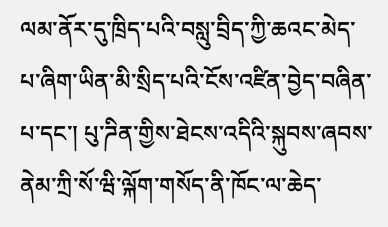ལམ་ནོར་དུ་ཁྲིད་པའི་བསླུ་བྲིད་ཀྱི་ཆའང་མེད་པ་ཞིག་ཡིན་མི་སྲིད་པའི་ངོས་འཛིན་བྱེད་བཞིན་པ་དང་། པུ་ཌིན་གྱིས་ཐེངས་འདིའི་སྐུབས་ཞབས་ནེམ་ཀྲི་སོ་ཝི་ལྐོག་གསོད་ནི་ཁོང་ལ་ཆེད་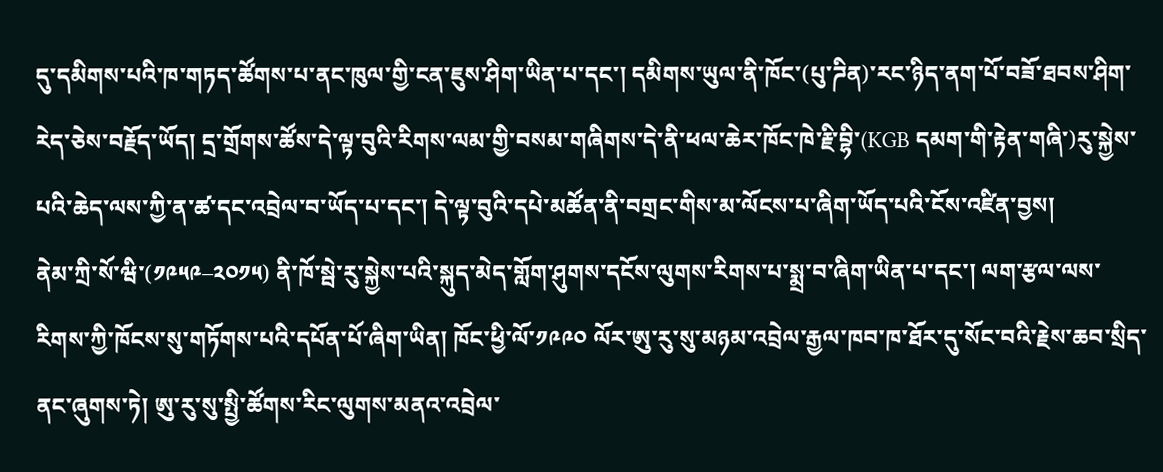དུ་དམིགས་པའི་ཁ་གཏད་ཚོགས་པ་ནང་ཁུལ་གྱི་ངན་ཇུས་ཤིག་ཡིན་པ་དང་། དམིགས་ཡུལ་ནི་ཁོང་(པུ་ཌིན)་རང་ཉིད་ནག་པོ་བཟོ་ཐབས་ཤིག་རེད་ཅེས་བརྗོད་ཡོད། དྲ་གྲོགས་ཚོས་དེ་ལྟ་བུའི་རིགས་ལམ་གྱི་བསམ་གཞིགས་དེ་ནི་ཕལ་ཆེར་ཁོང་ཁེ་རྗི་བྷི་(KGB དམག་གི་རྟེན་གཞི་)རུ་སྐྱེས་པའི་ཆེད་ལས་ཀྱི་ན་ཚ་དང་འབྲེལ་བ་ཡོད་པ་དང་། དེ་ལྟ་བུའི་དཔེ་མཚོན་ནི་བགྲང་གིས་མ་ལོངས་པ་ཞིག་ཡོད་པའི་ངོས་འཛིན་བྱས།
ནེམ་ཀྲི་སོ་ཝི་(༡༩༥༩–༢༠༡༥) ནི་ཁོ་སྦེ་རུ་སྐྱེས་པའི་སྐུད་མེད་གློག་ཤུགས་དངོས་ལུགས་རིགས་པ་སྨྲ་བ་ཞིག་ཡིན་པ་དང་། ལག་རྩལ་ལས་རིགས་ཀྱི་ཁོངས་སུ་གཏོགས་པའི་དཔོན་པོ་ཞིག་ཡིན། ཁོང་ཕྱི་ལོ་༡༩༩༠ ལོར་ཨུ་རུ་སུ་མཉམ་འབྲེལ་རྒྱལ་ཁབ་ཁ་ཐོར་དུ་སོང་བའི་རྗེས་ཆབ་སྲིད་ནང་ཞུགས་ཏེ། ཨུ་རུ་སུ་སྤྱི་ཚོགས་རིང་ལུགས་མནའ་འབྲེལ་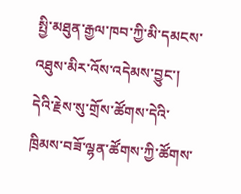སྤྱི་མཐུན་རྒྱལ་ཁབ་ཀྱི་མི་དམངས་འཐུས་མིར་འོས་འདེམས་བྱུང་། དེའི་རྗེས་སུ་གྲོས་ཚོགས་དེའི་ཁྲིམས་བཟོ་ལྷན་ཚོགས་ཀྱི་ཚོགས་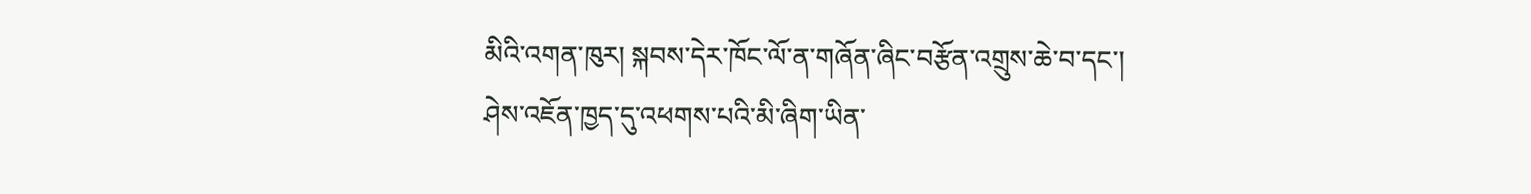མིའི་འགན་ཁུར། སྐབས་དེར་ཁོང་ལོ་ན་གཞོན་ཞིང་བརྩོན་འགྲུས་ཆེ་བ་དང་། ཤེས་འཇོན་ཁྱད་དུ་འཕགས་པའི་མི་ཞིག་ཡིན་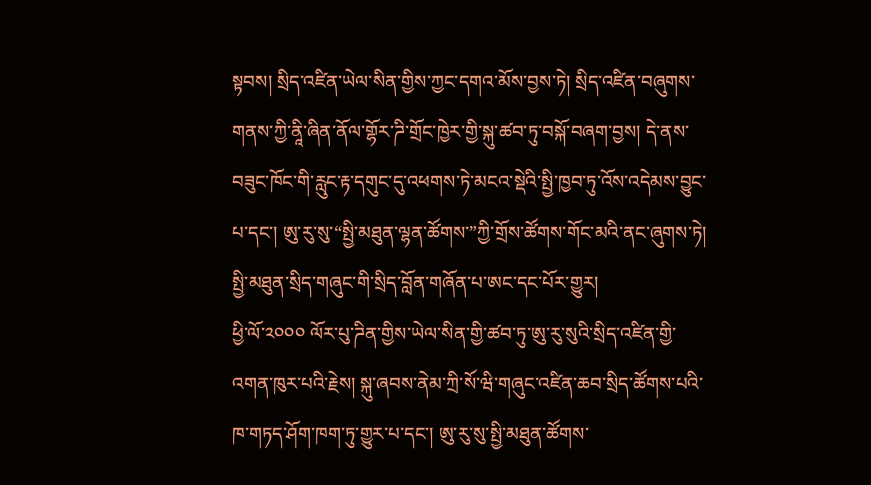སྟབས། སྲིད་འཛིན་ཡེལ་སིན་གྱིས་ཀྱང་དགའ་མོས་བྱས་ཏེ། སྲིད་འཛིན་བཞུགས་གནས་ཀྱི་ནཱི་ཞིན་ནོལ་གྷོར་ཌི་གྲོང་ཁྱེར་གྱི་སྐུ་ཚབ་ཏུ་བསྐོ་བཞག་བྱས། དེ་ནས་བཟུང་ཁོང་གི་རླུང་རྟ་དགུང་དུ་འཕགས་ཏེ་མངའ་སྡེའི་སྤྱི་ཁྱབ་ཏུ་འོས་འདེམས་བྱུང་པ་དང་། ཨུ་རུ་སུ་“སྤྱི་མཐུན་ལྷན་ཚོགས་”ཀྱི་གྲོས་ཚོགས་གོང་མའི་ནང་ཞུགས་ཏེ། སྤྱི་མཐུན་སྲིད་གཞུང་གི་སྲིད་བློན་གཞོན་པ་ཨང་དང་པོར་གྱུར།
ཕྱི་ལོ་༢༠༠༠ ལོར་པུ་ཌིན་གྱིས་ཡེལ་སིན་གྱི་ཚབ་ཏུ་ཨུ་རུ་སུའི་སྲིད་འཛིན་གྱི་འགན་ཁུར་པའི་རྗེས། སྐུ་ཞབས་ནེམ་ཀྲི་སོ་ཝི་གཞུང་འཛིན་ཆབ་སྲིད་ཚོགས་པའི་ཁ་གཏད་ཤོག་ཁག་ཏུ་གྱུར་པ་དང་། ཨུ་རུ་སུ་སྤྱི་མཐུན་ཚོགས་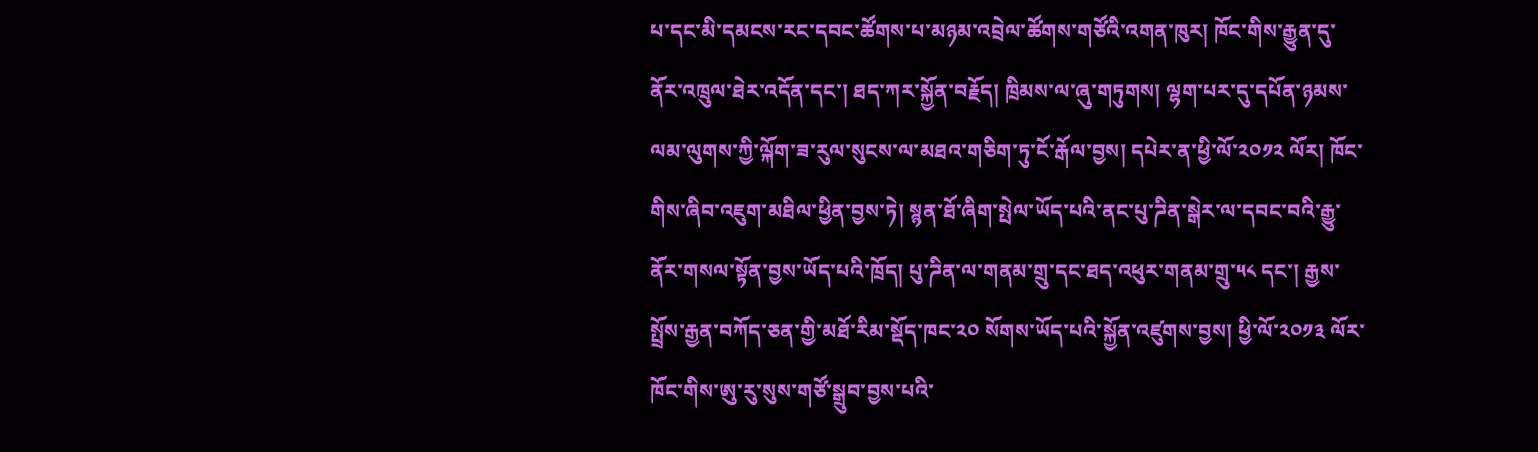པ་དང་མི་དམངས་རང་དབང་ཚོགས་པ་མཉམ་འབྲེལ་ཚོགས་གཙོའི་འགན་ཁུར། ཁོང་གིས་རྒྱུན་དུ་ནོར་འཁྲུལ་ཐེར་འདོན་དང་། ཐད་ཀར་སྐྱོན་བརྗོད། ཁྲིམས་ལ་ཞུ་གཏུགས། ལྷག་པར་དུ་དཔོན་ཉམས་ལམ་ལུགས་ཀྱི་ལྐོག་ཟ་རུལ་སུངས་ལ་མཐའ་གཅིག་ཏུ་ངོ་རྒོལ་བྱས། དཔེར་ན་ཕྱི་ལོ་༢༠༡༢ ལོར། ཁོང་གིས་ཞིབ་འཇུག་མཐིལ་ཕྱིན་བྱས་ཏེ། སྙན་ཐོ་ཞིག་སྤེལ་ཡོད་པའི་ནང་པུ་ཌིན་སྒེར་ལ་དབང་བའི་རྒྱུ་ནོར་གསལ་སྟོན་བྱས་ཡོད་པའི་ཁྲོད། པུ་ཌིན་ལ་གནམ་གྲུ་དང་ཐད་འཕུར་གནམ་གྲུ་༥༨ དང་། རྒྱས་སྤྲོས་རྒྱན་བཀོད་ཅན་གྱི་མཐོ་རིམ་སྡོད་ཁང་༢༠ སོགས་ཡོད་པའི་སྐྱོན་འཛུགས་བྱས། ཕྱི་ལོ་༢༠༡༣ ལོར་ཁོང་གིས་ཨུ་རུ་སུས་གཙོ་སྒྲུབ་བྱས་པའི་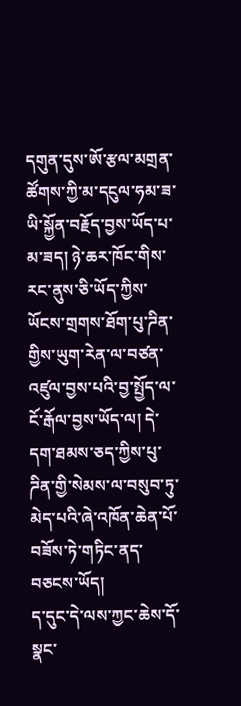དགུན་དུས་ཨོ་རྩལ་མགྲན་ཚོགས་ཀྱི་མ་དངུལ་ཧམ་ཟ་ཡི་སྐྱོན་བརྗོད་བྱས་ཡོད་པ་མ་ཟད། ཉེ་ཆར་ཁོང་གིས་རང་ནུས་ཅི་ཡོད་ཀྱིས་ཡོངས་གྲགས་ཐོག་པུ་ཌིན་གྱིས་ཡུག་རེན་ལ་བཙན་འཛུལ་བྱས་པའི་བྱ་སྤྱོད་ལ་ངོ་རྒོལ་བྱས་ཡོད་ལ། དེ་དག་ཐམས་ཅད་ཀྱིས་པུ་ཌིན་གྱི་སེམས་ལ་བསུབ་ཏུ་མེད་པའི་ཞེ་འཁོན་ཆེན་པོ་བཟོས་ཏེ་གཏིང་ནད་བཅངས་ཡོད།
ད་དུང་དེ་ལས་ཀྱང་ཆེས་དོ་སྣང་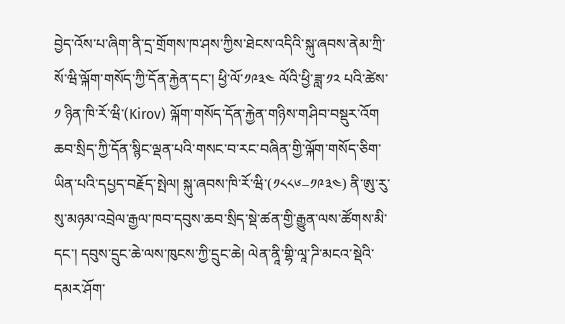བྱེད་འོས་པ་ཞིག་ནི་དྲ་གྲོགས་ཁ་ཤས་ཀྱིས་ཐེངས་འདིའི་སྐུ་ཞབས་ནེམ་ཀྲི་སོ་ཝི་ལྐོག་གསོད་ཀྱི་དོན་རྐྱེན་དང་། ཕྱི་ལོ་༡༩༣༤ ལོའི་ཕྱི་ཟླ་༡༢ པའི་ཚེས་༡ ཉིན་ཁི་རོ་ཝི་(Kirov) ལྐོག་གསོད་དོན་རྐྱེན་གཉིས་གཤིབ་བསྡུར་འོག ཆབ་སྲིད་ཀྱི་དོན་སྙིང་ལྡན་པའི་གསང་བ་རང་བཞིན་གྱི་ལྐོག་གསོད་ཅིག་ཡིན་པའི་དཔྱད་བརྗོད་སྤེལ། སྐུ་ཞབས་ཁི་རོ་ཝི་(༡༨༨༦–༡༩༣༤) ནི་ཨུ་རུ་སུ་མཉམ་འབྲེལ་རྒྱལ་ཁབ་དབུས་ཆབ་སྲིད་སྡེ་ཚན་གྱི་རྒྱུན་ལས་ཚོགས་མི་དང་། དབུས་དྲུང་ཆེ་ལས་ཁུངས་ཀྱི་དྲུང་ཆེ། ལེན་ནཱི་གྷི་ལཱ་ཌི་མངའ་སྡེའི་དམར་ཤོག་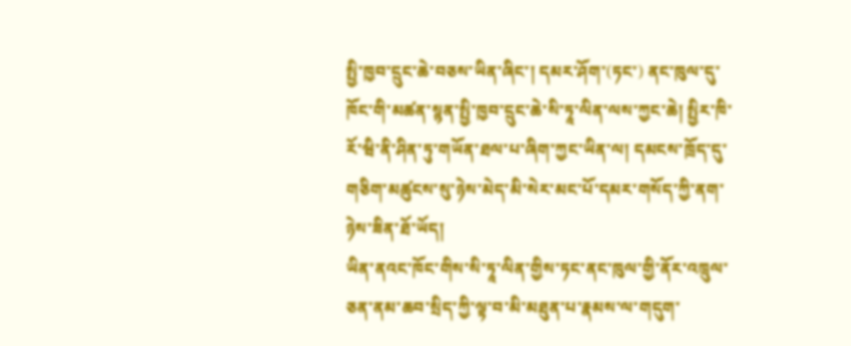སྤྱི་ཁྱབ་དྲུང་ཆེ་བཅས་ཡིན་ཞིང་། དམར་ཤོག་(ཏང་) ནང་ཁུལ་དུ་ཁོང་གི་མཚན་སྙན་སྤྱི་ཁྱབ་དྲུང་ཆེ་སི་ཏཱ་ལིན་ལས་ཀྱང་ཆེ། སྤྱིར་ཁི་རོ་ཝི་ནི་ཤིན་ཏུ་གཡོན་ཐལ་པ་ཞིག་ཀྱང་ཡིན་ལ། དམངས་ཁྲོད་དུ་གཅིག་མཚུངས་སུ་ཉེས་མེད་མི་སེར་མང་པོ་དམར་གསོད་ཀྱི་ནག་ཉེས་ཟིན་ཐོ་ཡོད།
ཡིན་ནའང་ཁོང་གིས་སི་ཏཱ་ལིན་གྱིས་ཏང་ནང་ཁུལ་གྱི་ནོར་འཁྲུལ་ཅན་ནམ་ཆབ་སྲིད་ཀྱི་ལྟ་བ་མི་མཐུན་པ་རྣམས་ལ་གདུག་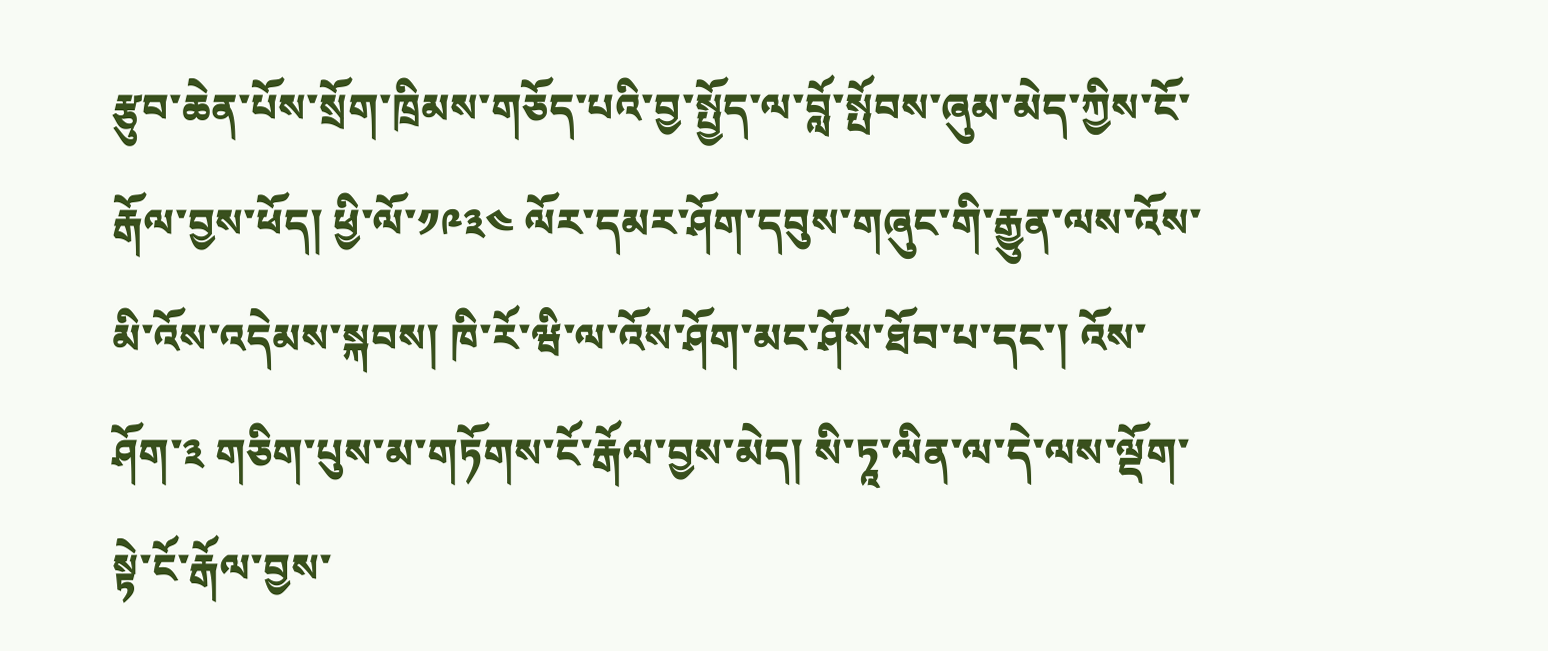རྩུབ་ཆེན་པོས་སྲོག་ཁྲིམས་གཅོད་པའི་བྱ་སྤྱོད་ལ་བློ་སྤོབས་ཞུམ་མེད་ཀྱིས་ངོ་རྒོལ་བྱས་ཕོད། ཕྱི་ལོ་༡༩༣༤ ལོར་དམར་ཤོག་དབུས་གཞུང་གི་རྒྱུན་ལས་འོས་མི་འོས་འདེམས་སྐབས། ཁི་རོ་ཝི་ལ་འོས་ཤོག་མང་ཤོས་ཐོབ་པ་དང་། འོས་ཤོག་༣ གཅིག་པུས་མ་གཏོགས་ངོ་རྒོལ་བྱས་མེད། སི་ཏཱ་ལིན་ལ་དེ་ལས་ལྡོག་སྟེ་ངོ་རྒོལ་བྱས་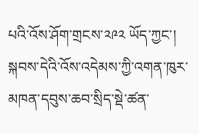པའི་འོས་ཤོག་གྲངས་༢༩༢ ཡོད་ཀྱང་། སྐབས་དེའི་འོས་འདེམས་ཀྱི་འགན་ཁུར་མཁན་དབུས་ཆབ་སྲིད་སྡེ་ཚན་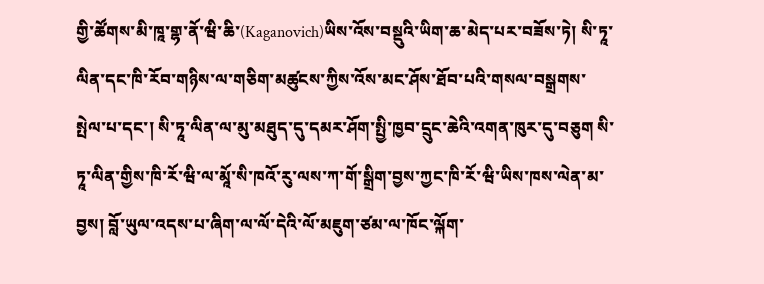གྱི་ཚོགས་མི་ཁཱ་གྷ་ནོ་ཝི་ཆི་(Kaganovich)ཡིས་འོས་བསྡུའི་ཡིག་ཆ་མེད་པར་བཟོས་ཏེ། སི་ཏཱ་ལིན་དང་ཁི་རོབ་གཉིས་ལ་གཅིག་མཚུངས་ཀྱིས་འོས་མང་ཤོས་ཐོབ་པའི་གསལ་བསྒྲགས་སྤེལ་པ་དང་། སི་ཏཱ་ལིན་ལ་མུ་མཐུད་དུ་དམར་ཤོག་སྤྱི་ཁྱབ་དྲུང་ཆེའི་འགན་ཁུར་དུ་བཅུག སི་ཏཱ་ལིན་གྱིས་ཁི་རོ་ཝི་ལ་མཱོ་སི་ཁའོ་རུ་ལས་ཀ་གོ་སྒྲིག་བྱས་ཀྱང་ཁི་རོ་ཝི་ཡིས་ཁས་ལེན་མ་བྱས། བློ་ཡུལ་འདས་པ་ཞིག་ལ་ལོ་དེའི་ལོ་མཇུག་ཙམ་ལ་ཁོང་ལྐོག་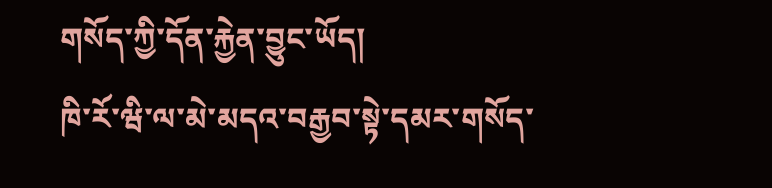གསོད་ཀྱི་དོན་རྐྱེན་བྱུང་ཡོད།
ཁི་རོ་ཝི་ལ་མེ་མདའ་བརྒྱབ་སྟེ་དམར་གསོད་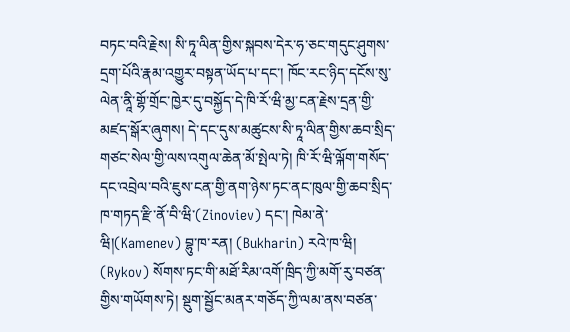བཏང་བའི་རྗེས། སི་ཏཱ་ལིན་གྱིས་སྐབས་དེར་ཧ་ཅང་གདུང་ཤུགས་དྲག་པོའི་རྣམ་འགྱུར་བསྟན་ཡོད་པ་དང་། ཁོང་རང་ཉིད་དངོས་སུ་ལེན་ནཱི་གྷོ་གྲོང་ཁྱེར་དུ་བསྐྱོད་དེ་ཁི་རོ་ཝི་མྱ་ངན་རྗེས་དྲན་གྱི་མཛད་སྒོར་ཞུགས། དེ་དང་དུས་མཚུངས་སི་ཏཱ་ལིན་གྱིས་ཆབ་སྲིད་གཙང་སེལ་གྱི་ལས་འགུལ་ཆེན་མོ་སྤེལ་ཏེ། ཁི་རོ་ཝི་ལྐོག་གསོད་དང་འབྲེལ་བའི་ཇུས་ངན་གྱི་ནག་ཉེས་ཏང་ནང་ཁུལ་གྱི་ཆབ་སྲིད་ཁ་གཏད་རྫི་ནོ་བི་ཝི་(Zinoviev) དང་། ཁེམ་ནེ་ཝི།(Kamenev) བྷུ་ཁ་རན། (Bukharin) རའེ་ཁ་ཝི། (Rykov) སོགས་ཏང་གི་མཐོ་རིམ་འགོ་ཁྲིད་ཀྱི་མགོ་རུ་བཙན་གྱིས་གཡོགས་ཏེ། སྡུག་སྦྱོང་མནར་གཅོད་ཀྱི་ལམ་ནས་བཙན་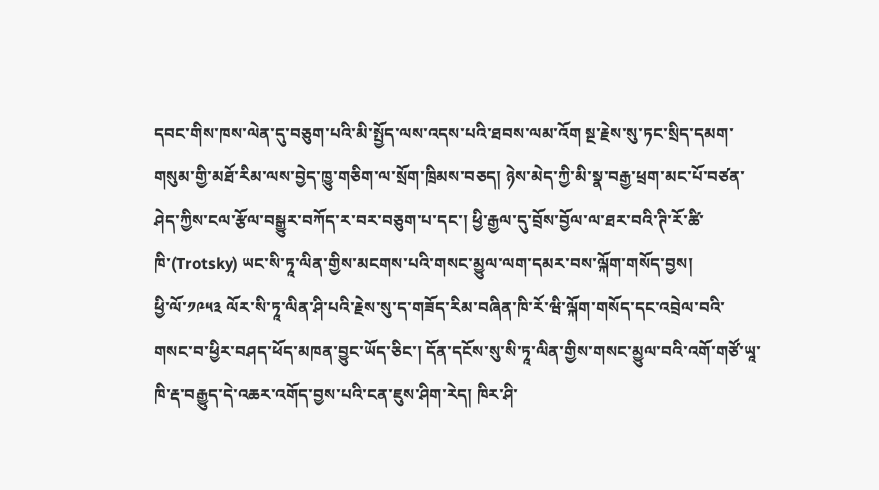དབང་གིས་ཁས་ལེན་དུ་བཅུག་པའི་མི་སྤྱོད་ལས་འདས་པའི་ཐབས་ལམ་འོག སྔ་རྗེས་སུ་ཏང་སྲིད་དམག་གསུམ་གྱི་མཐོ་རིམ་ལས་བྱེད་ཁྱུ་གཅིག་ལ་སྲོག་ཁྲིམས་བཅད། ཉེས་མེད་ཀྱི་མི་སྣ་བརྒྱ་ཕྲག་མང་པོ་བཙན་ཤེད་ཀྱིས་ངལ་རྩོལ་བསྒྱུར་བཀོད་ར་བར་བཅུག་པ་དང་། ཕྱི་རྒྱལ་དུ་བྲོས་བྱོལ་ལ་ཐར་བའི་ཊི་རོ་ཚི་ཁི་(Trotsky) ཡང་སི་ཏཱ་ལིན་གྱིས་མངགས་པའི་གསང་མྱུལ་ལག་དམར་བས་ལྐོག་གསོད་བྱས།
ཕྱི་ལོ་༡༩༥༣ ལོར་སི་ཏཱ་ལིན་ཤི་པའི་རྗེས་སུ་ད་གཟོད་རིམ་བཞིན་ཁི་རོ་ཝི་ལྐོག་གསོད་དང་འབྲེལ་བའི་གསང་བ་ཕྱིར་བཤད་ཕོད་མཁན་བྱུང་ཡོད་ཅིང་། དོན་དངོས་སུ་སི་ཏཱ་ལིན་གྱིས་གསང་མྱུལ་བའི་འགོ་གཙོ་ཡཱ་ཁི་རྡ་བརྒྱུད་དེ་འཆར་འགོད་བྱས་པའི་ངན་ཇུས་ཤིག་རེད། ཁིར་ཤི་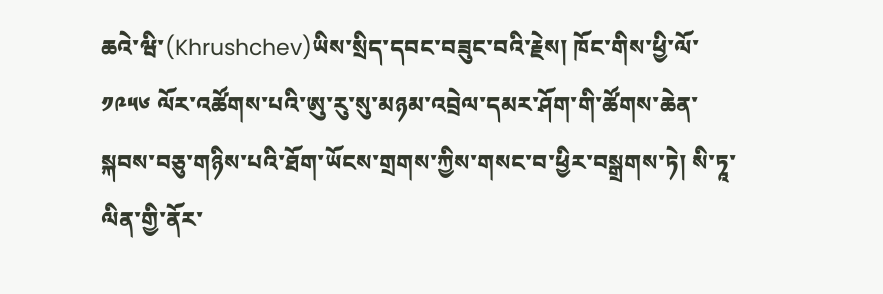ཆའེ་ཝི་(Khrushchev)ཡིས་སྲིད་དབང་བཟུང་བའི་རྗེས། ཁོང་གིས་ཕྱི་ལོ་༡༩༥༦ ལོར་འཚོགས་པའི་ཨུ་རུ་སུ་མཉམ་འབྲེལ་དམར་ཤོག་གི་ཚོགས་ཆེན་སྐབས་བཅུ་གཉིས་པའི་ཐོག་ཡོངས་གྲགས་ཀྱིས་གསང་བ་ཕྱིར་བསྒྲགས་ཏེ། སི་ཏཱ་ལིན་གྱི་ནོར་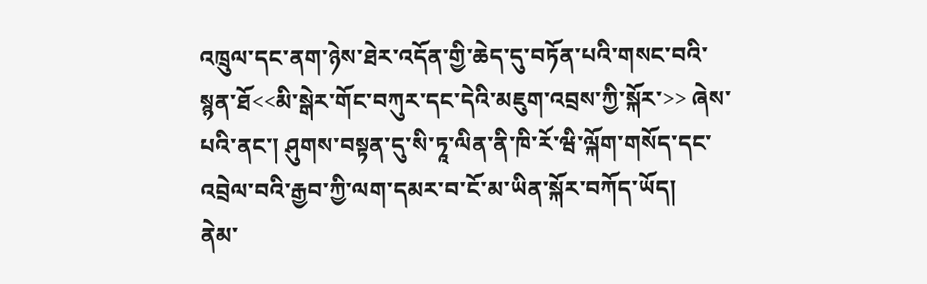འཁྲུལ་དང་ནག་ཉེས་ཐེར་འདོན་གྱི་ཆེད་དུ་བཏོན་པའི་གསང་བའི་སྙན་ཐོ<<མི་སྒེར་གོང་བཀུར་དང་དེའི་མཇུག་འབྲས་ཀྱི་སྐོར་>> ཞེས་པའི་ནང་། ཤུགས་བསྟན་དུ་སི་ཏཱ་ལིན་ནི་ཁི་རོ་ཝི་ལྐོག་གསོད་དང་འབྲེལ་བའི་རྒྱབ་ཀྱི་ལག་དམར་བ་ངོ་མ་ཡིན་སྐོར་བཀོད་ཡོད།
ནེམ་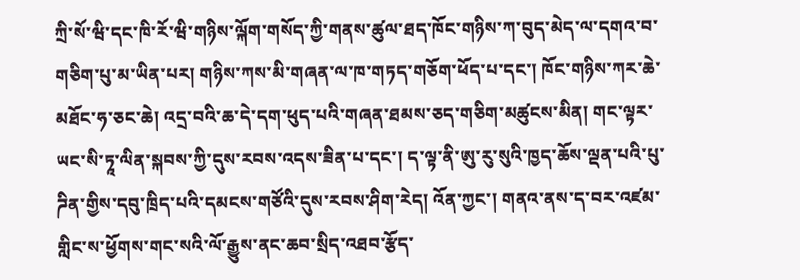ཀྲི་སོ་ཝི་དང་ཁི་རོ་ཝི་གཉིས་ལྐོག་གསོད་ཀྱི་གནས་ཚུལ་ཐད་ཁོང་གཉིས་ཀ་བུད་མེད་ལ་དགའ་བ་གཅིག་པུ་མ་ཡིན་པར། གཉིས་ཀས་མི་གཞན་ལ་ཁ་གཏད་གཅོག་ཕོད་པ་དང་། ཁོང་གཉིས་ཀར་ཆེ་མཐོང་ཧ་ཅང་ཆེ། འདྲ་བའི་ཆ་དེ་དག་ཕུད་པའི་གཞན་ཐམས་ཅད་གཅིག་མཚུངས་མིན། གང་ལྟར་ཡང་སི་ཏཱ་ལིན་སྐབས་ཀྱི་དུས་རབས་འདས་ཟིན་པ་དང་། ད་ལྟ་ནི་ཨུ་རུ་སུའི་ཁྱད་ཆོས་ལྡན་པའི་པུ་ཌིན་གྱིས་དབུ་ཁྲིད་པའི་དམངས་གཙོའི་དུས་རབས་ཤིག་རེད། འོན་ཀྱང་། གནའ་ནས་ད་བར་འཛམ་གླིང་ས་ཕྱོགས་གང་སའི་ལོ་རྒྱུས་ནང་ཆབ་སྲིད་འཐབ་རྩོད་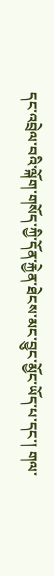དང་འབྲེལ་བའི་ལྐོག་གསོད་ཀྱི་དོན་རྐྱེན་ཐེངས་མང་བྱུང་མྱོང་ཡོད་པ་དང་། གལ་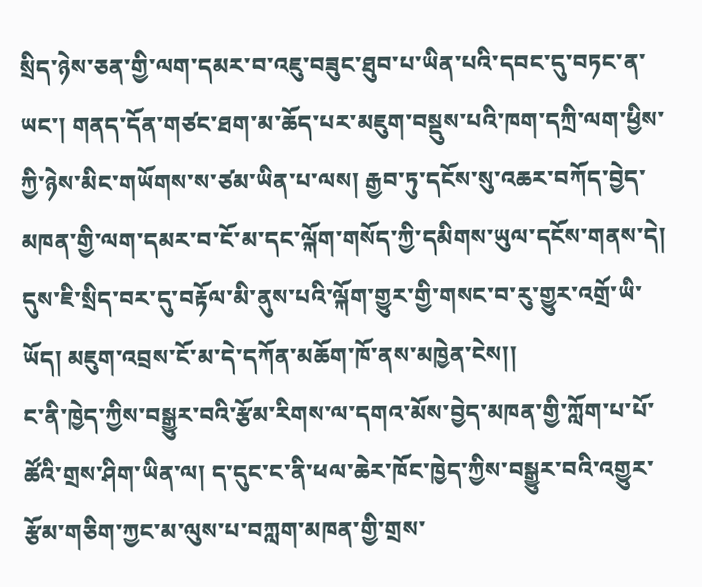སྲིད་ཉེས་ཅན་གྱི་ལག་དམར་བ་འཇུ་བཟུང་ཐུབ་པ་ཡིན་པའི་དབང་དུ་བཏང་ན་ཡང་། གནད་དོན་གཙང་ཐག་མ་ཆོད་པར་མཇུག་བསྡུས་པའི་ཁག་དཀྲི་ལག་ཕྱིས་ཀྱི་ཉེས་མིང་གཡོགས་ས་ཙམ་ཡིན་པ་ལས། རྒྱབ་ཏུ་དངོས་སུ་འཆར་བཀོད་བྱེད་མཁན་གྱི་ལག་དམར་བ་ངོ་མ་དང་ལྐོག་གསོད་ཀྱི་དམིགས་ཡུལ་དངོས་གནས་དེ། དུས་ཇི་སྲིད་བར་དུ་བརྟོལ་མི་ནུས་པའི་ལྐོག་གྱུར་གྱི་གསང་བ་རུ་གྱུར་འགྲོ་ཡི་ཡོད། མཇུག་འབྲས་ངོ་མ་དེ་དཀོན་མཆོག་ཁོ་ནས་མཁྱེན་ངེས།།
ང་ནི་ཁྱེད་ཀྱིས་བསྒྱུར་བའི་རྩོམ་རིགས་ལ་དགའ་མོས་བྱེད་མཁན་གྱི་ཀློག་པ་པོ་ཚོའི་གྲས་ཤིག་ཡིན་ལ། ད་དུང་ང་ནི་ཕལ་ཆེར་ཁོང་ཁྱེད་ཀྱིས་བསྒྱུར་བའི་འགྱུར་རྩོམ་གཅིག་ཀྱང་མ་ལུས་པ་བཀླག་མཁན་གྱི་གྲས་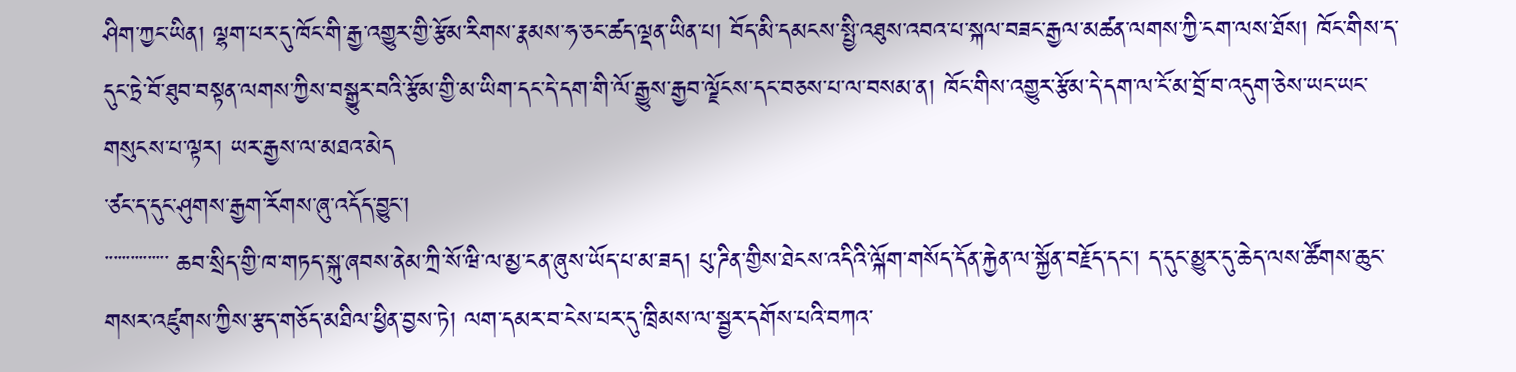ཤིག་ཀྱང་ཡིན། ལྷག་པར་དུ་ཁོང་གི་རྒྱ་འགྱུར་གྱི་རྩོམ་རིགས་རྣམས་ཧ་ཅང་ཚད་ལྡན་ཡིན་པ། བོད་མི་དམངས་སྤྱི་འཐུས་འབའ་པ་སྐལ་བཟང་རྒྱལ་མཚན་ལགས་ཀྱི་ངག་ལས་ཐོས། ཁོང་གིས་ད་དུང་ཏྲེ་བོ་ཐུབ་བསྟན་ལགས་ཀྱིས་བསྒྱུར་བའི་རྩོམ་གྱི་མ་ཡིག་དང་དེ་དག་གི་ལོ་རྒྱུས་རྒྱབ་ལྗོངས་དང་བཅས་པ་ལ་བསམ་ན། ཁོང་གིས་འགྱུར་རྩོམ་དེ་དག་ལ་ངོ་མ་བྲོ་བ་འདུག་ཅེས་ཡང་ཡང་གསུངས་པ་ལྟར། ཡར་རྒྱས་ལ་མཐའ་མེད
་ཙང་ད་དུང་ཤུགས་རྒྱག་རོགས་ཞུ་འདོད་བྱུང་།
་་་་་་་་་་་་་་་ ཆབ་སྲིད་གྱི་ཁ་གཏད་སྐུ་ཞབས་ནེམ་ཀྲི་སོ་ཝི་ལ་མྱ་ངན་ཞུས་ཡོད་པ་མ་ཟད། པུ་ཌིན་གྱིས་ཐེངས་འདིའི་ལྐོག་གསོད་དོན་རྐྱེན་ལ་སྐྱོན་བརྗོད་དང་། ད་དུང་མྱུར་དུ་ཆེད་ལས་ཚོགས་ཆུང་གསར་འཛུགས་ཀྱིས་རྩད་གཅོད་མཐིལ་ཕྱིན་བྱས་ཏེ། ལག་དམར་བ་ངེས་པར་དུ་ཁྲིམས་ལ་སྦྱར་དགོས་པའི་བཀའ་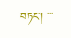བཏང་། ་་་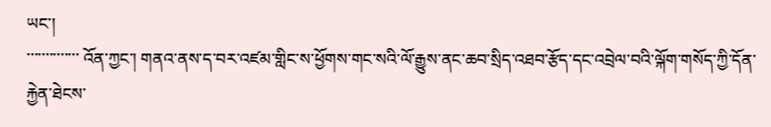ཡང་།
་་་་་་་་་་་་་་ འོན་ཀྱང་། གནའ་ནས་ད་བར་འཛམ་གླིང་ས་ཕྱོགས་གང་སའི་ལོ་རྒྱུས་ནང་ཆབ་སྲིད་འཐབ་རྩོད་དང་འབྲེལ་བའི་ལྐོག་གསོད་ཀྱི་དོན་རྐྱེན་ཐེངས་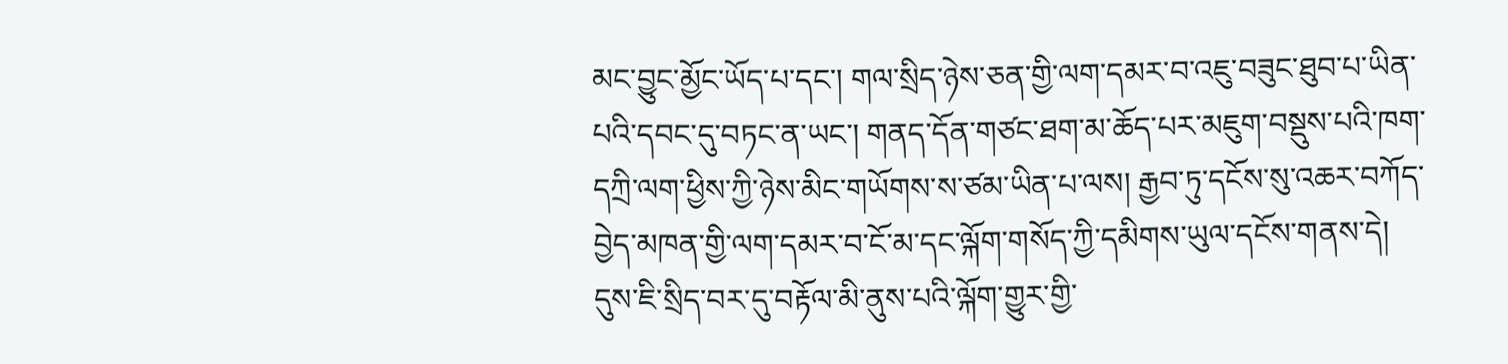མང་བྱུང་མྱོང་ཡོད་པ་དང་། གལ་སྲིད་ཉེས་ཅན་གྱི་ལག་དམར་བ་འཇུ་བཟུང་ཐུབ་པ་ཡིན་པའི་དབང་དུ་བཏང་ན་ཡང་། གནད་དོན་གཙང་ཐག་མ་ཆོད་པར་མཇུག་བསྡུས་པའི་ཁག་དཀྲི་ལག་ཕྱིས་ཀྱི་ཉེས་མིང་གཡོགས་ས་ཙམ་ཡིན་པ་ལས། རྒྱབ་ཏུ་དངོས་སུ་འཆར་བཀོད་བྱེད་མཁན་གྱི་ལག་དམར་བ་ངོ་མ་དང་ལྐོག་གསོད་ཀྱི་དམིགས་ཡུལ་དངོས་གནས་དེ། དུས་ཇི་སྲིད་བར་དུ་བརྟོལ་མི་ནུས་པའི་ལྐོག་གྱུར་གྱི་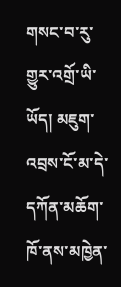གསང་བ་རུ་གྱུར་འགྲོ་ཡི་ཡོད། མཇུག་འབྲས་ངོ་མ་དེ་དཀོན་མཆོག་ཁོ་ནས་མཁྱེན་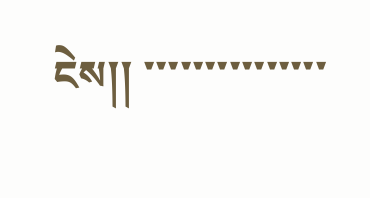ངེས།། ་་་་་་་་་་་་་་་